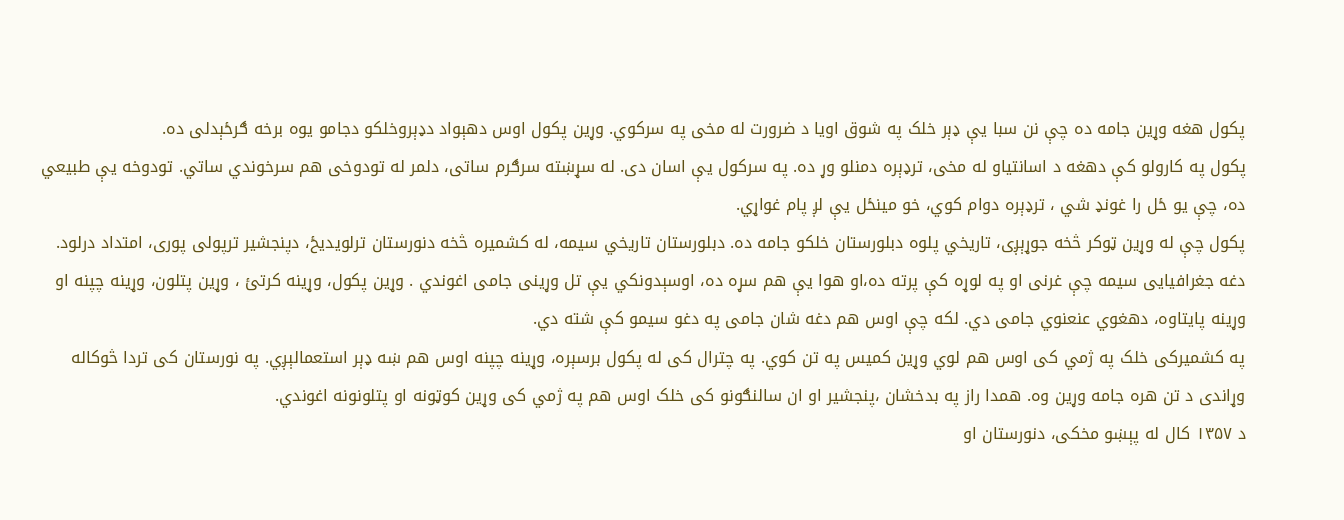پکول هغه وړین جامه ده چې نن سبا یې ډېر خلک په شوق اویا د ضرورت له مخی په سرکوي. وړین پکول اوس دهېواد دډېروخلکو دجامو یوه برخه ګرځېدلی ده.
پکول په کارولو کې دهغه د اسانتیاو له مخی، ترډېره دمنلو وړ ده. په سرکول یې اسان دی. له سړښته سرګرم ساتی، دلمر له تودوخی هم سرخوندي ساتي. تودوخه یې طبیعي ده، چې یو ځل را غونډ شي ، ترډېره دوام کوي، خو مینځل یې لږ پام غواړي.
پکول چې له وړین ټوکر څخه جوړېږی، تاریخي پلوه دبلورستان خلکو جامه ده. دبلورستان تاریخي سیمه، له کشمیره څخه دنورستان ترلویدیځ، دپنجشیر ترپولی پوری، امتداد درلود. دغه جغرافیایی سیمه چې غرنی او په لوړه کې پرته ده،او هوا یې هم سړه ده، اوسېدونکي یې تل وړینی جامی اغوندي . وړین پکول، وړینه کرتئ ، وړین پتلون، وړینه چپنه او وړینه پایتاوه، دهغوي عنعنوي جامی دي. لکه چې اوس هم دغه شان جامی په دغو سیمو کې شته دي.
په کشمیرکی خلک په ژمي کی اوس هم لوي وړین کمیس په تن کوي. په چترال کی له پکول برسېره، وړینه چپنه اوس هم ښه ډېر استعمالېږي. په نورستان کی تردا څوکاله وړاندی د تن هره جامه وړین وه. همدا راز په بدخشان ،پنجشیر او ان سالنګونو کی خلک اوس هم په ژمي کی وړین کوټونه او پتلونونه اغوندي.
د ۱۳۵۷ کال له پېښو مخکی، دنورستان او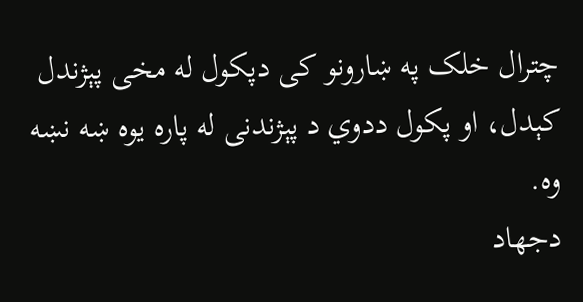چترال خلک په ښارونو کی دپکول له مخی پېژندل کېدل، او پکول ددوي د پېژندنی له پاره یوه ښه نښه وه.
دجهاد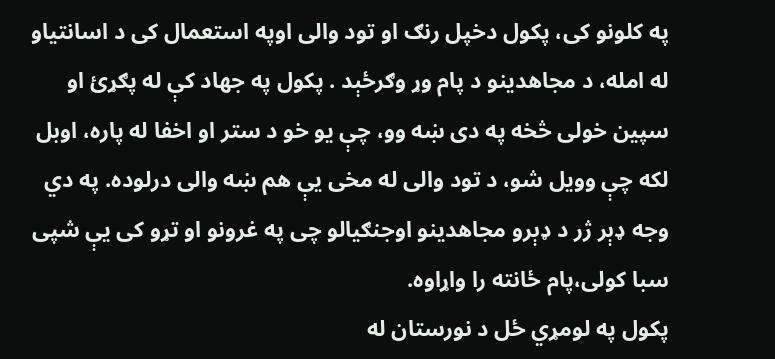په کلونو کی، پکول دخپل رنګ او تود والی اوپه استعمال کی د اسانتیاو له امله، د مجاهدینو د پام وړ وګرځېد . پکول په جهاد کې له پګړئ او سپین خولی څخه په دی ښه وو، چې یو خو د ستر او اخفا له پاره، اوبل لکه چې وویل شو، د تود والی له مخی یې هم ښه والی درلوده. په دي وجه ډېر ژر د ډېرو مجاهدینو اوجنګیالو چی په غرونو او تړو کی یې شپی سبا کولی،پام ځانته را واړاوه.
پکول په لومړي ځل د نورستان له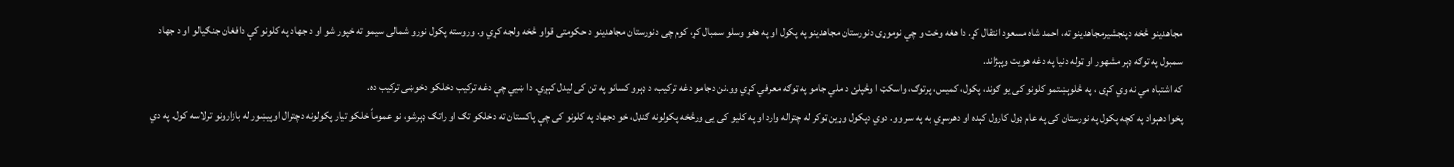مجاهدینو څخه دپنجشیرمجاهدینو ته، احمد شاه مسعود انتقال کړ. دا هغه وخت و چي نوموړی دنورستان مجاهدینو په پکول او په هغو وسلو سمبال کړ، کوم چی دنورستان مجاهدینو د حکومتی قواو څخه ولجه کړي و. وروسته پکول نورو شمالی سیمو ته خپور شو او د جهاد په کلونو کې دافغان جنګیالو او د جهاد سمبول په توګه ډېر مشهور او ټوله دنیا په دغه هویت وپېژاند.
که اشتباه مي نه وي کړی ، په څلوېښتمو کلونو کی یو ګوند، پکول، کمیس، پرتوګ، واسکټ ا وڅپلئ د ملي جامو په ټوګه معرفي کړي وو.نن دجامو دغه ترکیب، د ډېرو کسانو په تن کی لیدل کېږي. دا ښيي چې دغه ترکیب دخلکو دخوښی ترکیب ده.
پخوا دهېواد په کچه پکول په نورستان کی په عام ډول کارول کېده او دهرسړي به په سر وو. دوي دپکول وړين ټوکر له چتراله وارد او په کلیو کی يی ورڅخه پکولونه ګنډل، خو دجهاد په کلونو کی چې پاکستان ته دخلکو تګ او راتګ ډېرشو، نو عموماً خلکو تیار پکولونه دچترال اوپیښور له بازارونو ترلاسه کول. په دي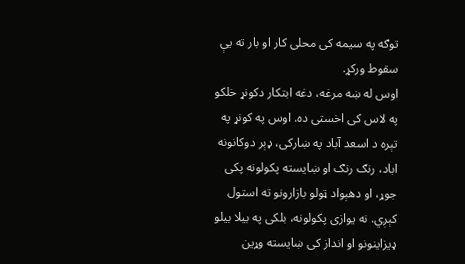توګه په سیمه کی محلی کار او بار ته یې سقوط ورکړ.
اوس له ښه مرغه، دغه ابتکار دکونړ خلکو په لاس کی اخستی ده. اوس په کونړ په تېره د اسعد آباد په ښارکی، ډېر دوکانونه اباد، رنګ رنګ او ښایسته پکولونه پکی جوړ، او دهېواد ټولو بازارونو ته استول کېږي. نه یوازی پکولونه، بلکی په بیلا بیلو ډیزاینونو او انداز کی ښایسته وړین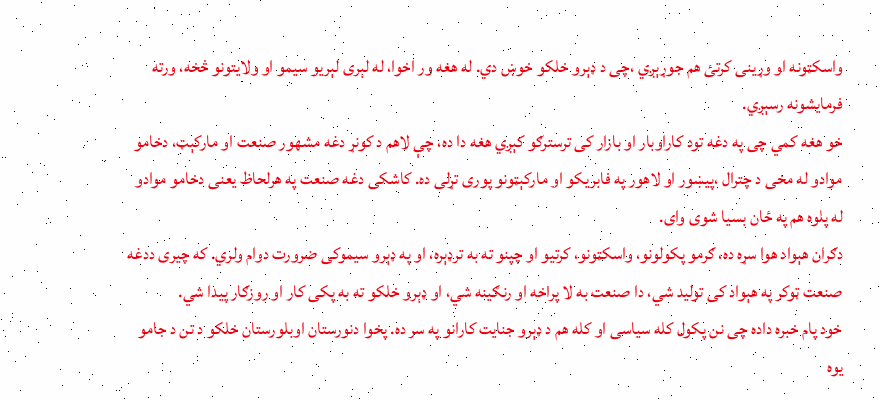واسکټونه او وړینی کرتئ هم جوړېږي ،چی د ډېرو خلکو خوښ دي. له هغه ور اخوا، له لېری لېریو سیمو او ولایتونو څخه، ورته فرمایشونه رسېږي.
خو هغه کمي چی په دغه تود کاراوبار او بازار کی ترسترګو کېږي هغه دا ده، چې لاهم د کونړ دغه مشهور صنعت او مارکېټ، دخامو موادو له مخی د چترال ،پیښور او لاهور په فابریکو او مارکېټونو پوری تړلی ده. کاشکی دغه صنعت په هرلحاظ یعنی دخامو موادو له پلوه هم په ځان بسیا شوی وای.
دګران هېواد هوا سړه ده، ګرمو پکولونو، واسکټونو، کرتیو او چپنو ته به ترډېره، او په ډېرو سیموکی ضرورت دوام ولري. که چیری ددغه صنعت ټوکر په هېواد کی توليد شي، دا صنعت به لا پراخه او رنګینه شي، او ډېرو خلکو ته به پکی کار او روزګار پیدا شي.
خود پام خبره داده چی نن پکول کله سیاسی او کله هم د ډېرو جنایت کارانو په سر ده. پخوا دنورستان اوبلورستان خلکو د تن د جامو یوه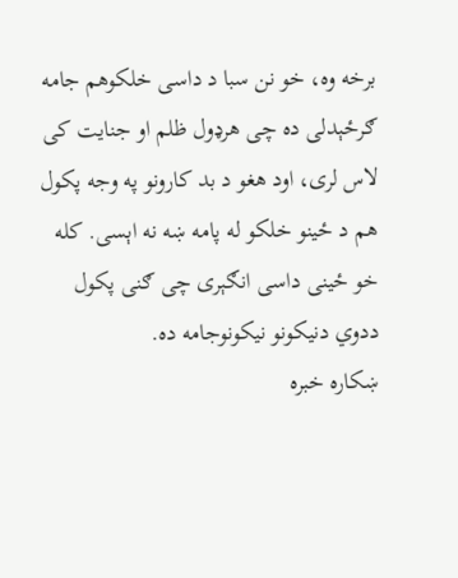برخه وه، خو نن سبا د داسی خلکوهم جامه ګرځېدلی ده چی هرډول ظلم او جنایت کی لاس لری، اود هغو د بد کارونو په وجه پکول هم د ځینو خلکو له پامه ښه نه اېسی. کله خو ځینی داسی انګېری چی ګنی پکول ددوي دنیکونو نیکونوجامه ده.
ښکاره خبره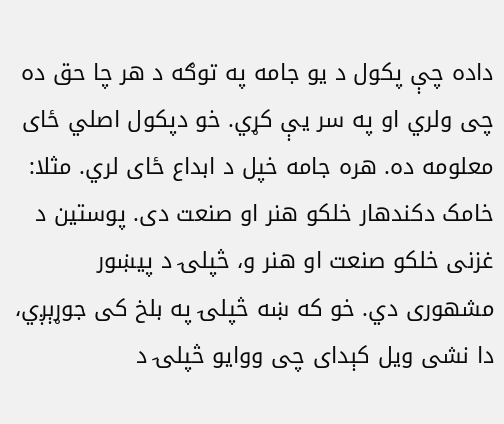داده چې پکول د یو جامه په توګه د هر چا حق ده چی ولري او په سر یې کړي. خو دپکول اصلي ځای معلومه ده. هره جامه خپل د ابداع ځای لري. مثلا: خامک دکندهار خلکو هنر او صنعت دی. پوستین د غزنی خلکو صنعت او هنر و، څپلۍ د پيښور مشهوری دي. خو که ښه څپلۍ په بلخ کی جوړېږي، دا نشی ویل کېدای چی ووایو څپلۍ د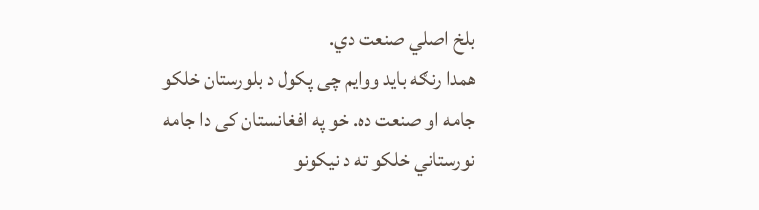بلخ اصلي صنعت دي.
همدا رنګه باید ووایم چی پکول د بلورستان خلکو جامه او صنعت ده. خو په افغانستان کی دا جامه نورستاني خلکو ته د نیکونو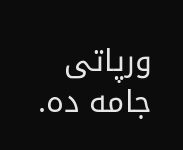ورپاتی جامه ده.